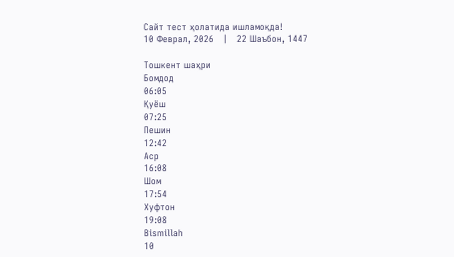Сайт тест ҳолатида ишламоқда!
10 Феврал, 2026   |   22 Шаъбон, 1447

Тошкент шаҳри
Бомдод
06:05
Қуёш
07:25
Пешин
12:42
Аср
16:08
Шом
17:54
Хуфтон
19:08
Bismillah
10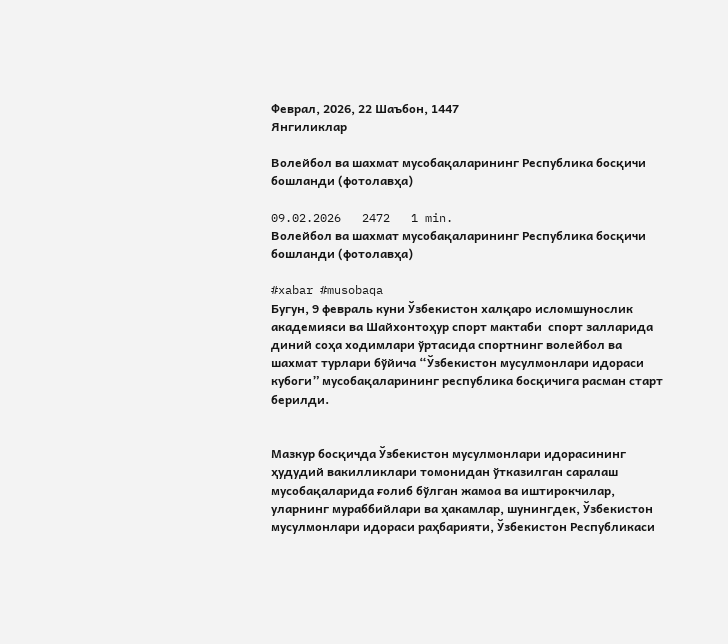Феврал, 2026, 22 Шаъбон, 1447
Янгиликлар

Волейбол ва шахмат мусобақаларининг Республика босқичи бошланди (фотолавҳа)

09.02.2026   2472   1 min.
Волейбол ва шахмат мусобақаларининг Республика босқичи бошланди (фотолавҳа)

#xabar #musobaqa
Бугун, 9 февраль куни Ўзбекистон халқаро исломшунослик академияси ва Шайхонтоҳур спорт мактаби  спорт залларида диний соҳа ходимлари ўртасида спортнинг волейбол ва шахмат турлари бўйича “Ўзбекистон мусулмонлари идораси кубоги” мусобақаларининг республика босқичига расман старт берилди.


Мазкур босқичда Ўзбекистон мусулмонлари идорасининг ҳудудий вакилликлари томонидан ўтказилган саралаш мусобақаларида ғолиб бўлган жамоа ва иштирокчилар, уларнинг мураббийлари ва ҳакамлар, шунингдек, Ўзбекистон мусулмонлари идораси раҳбарияти, Ўзбекистон Республикаси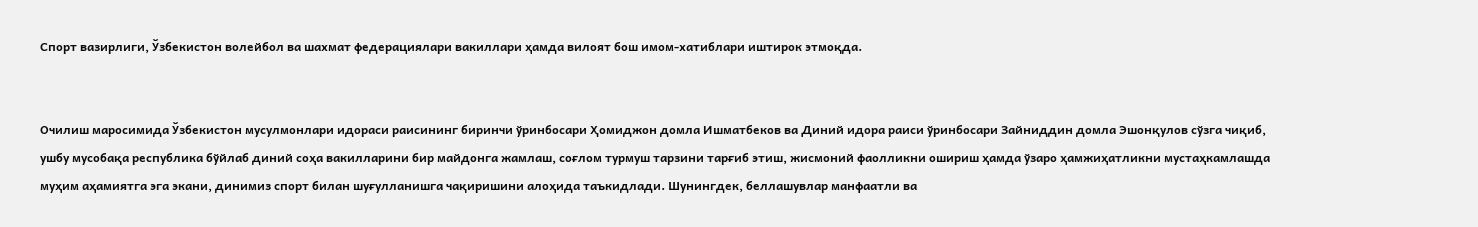Спорт вазирлиги, Ўзбекистон волейбол ва шахмат федерациялари вакиллари ҳамда вилоят бош имом-хатиблари иштирок этмоқда.


Очилиш маросимида Ўзбекистон мусулмонлари идораси раисининг биринчи ўринбосари Ҳомиджон домла Ишматбеков ва Диний идора раиси ўринбосари Зайниддин домла Эшонқулов сўзга чиқиб, ушбу мусобақа республика бўйлаб диний соҳа вакилларини бир майдонга жамлаш, соғлом турмуш тарзини тарғиб этиш, жисмоний фаолликни ошириш ҳамда ўзаро ҳамжиҳатликни мустаҳкамлашда муҳим аҳамиятга эга экани, динимиз спорт билан шуғулланишга чақиришини алоҳида таъкидлади. Шунингдек, беллашувлар манфаатли ва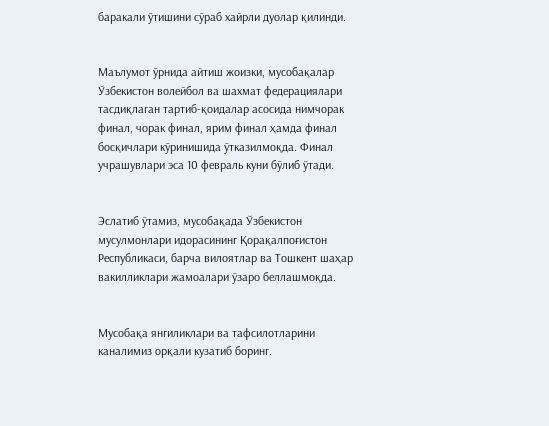баракали ўтишини сўраб хайрли дуолар қилинди.


Маълумот ўрнида айтиш жоизки, мусобақалар Ўзбекистон волейбол ва шахмат федерациялари тасдиқлаган тартиб-қоидалар асосида нимчорак финал, чорак финал, ярим финал ҳамда финал босқичлари кўринишида ўтказилмоқда. Финал учрашувлари эса 10 февраль куни бўлиб ўтади.


Эслатиб ўтамиз, мусобақада Ўзбекистон мусулмонлари идорасининг Қорақалпоғистон Республикаси, барча вилоятлар ва Тошкент шаҳар вакилликлари жамоалари ўзаро беллашмоқда.


Мусобақа янгиликлари ва тафсилотларини каналимиз орқали кузатиб боринг.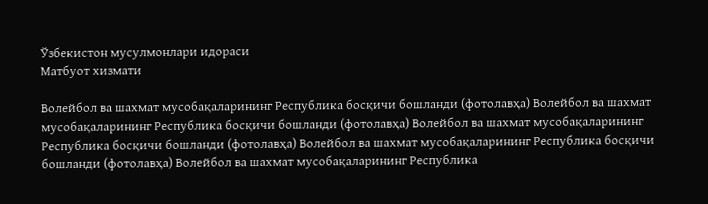Ўзбекистон мусулмонлари идораси
Матбуот хизмати

Волейбол ва шахмат мусобақаларининг Республика босқичи бошланди (фотолавҳа) Волейбол ва шахмат мусобақаларининг Республика босқичи бошланди (фотолавҳа) Волейбол ва шахмат мусобақаларининг Республика босқичи бошланди (фотолавҳа) Волейбол ва шахмат мусобақаларининг Республика босқичи бошланди (фотолавҳа) Волейбол ва шахмат мусобақаларининг Республика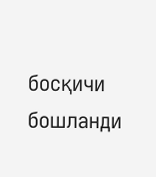босқичи бошланди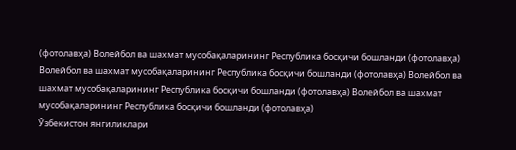(фотолавҳа) Волейбол ва шахмат мусобақаларининг Республика босқичи бошланди (фотолавҳа) Волейбол ва шахмат мусобақаларининг Республика босқичи бошланди (фотолавҳа) Волейбол ва шахмат мусобақаларининг Республика босқичи бошланди (фотолавҳа) Волейбол ва шахмат мусобақаларининг Республика босқичи бошланди (фотолавҳа)
Ўзбекистон янгиликлари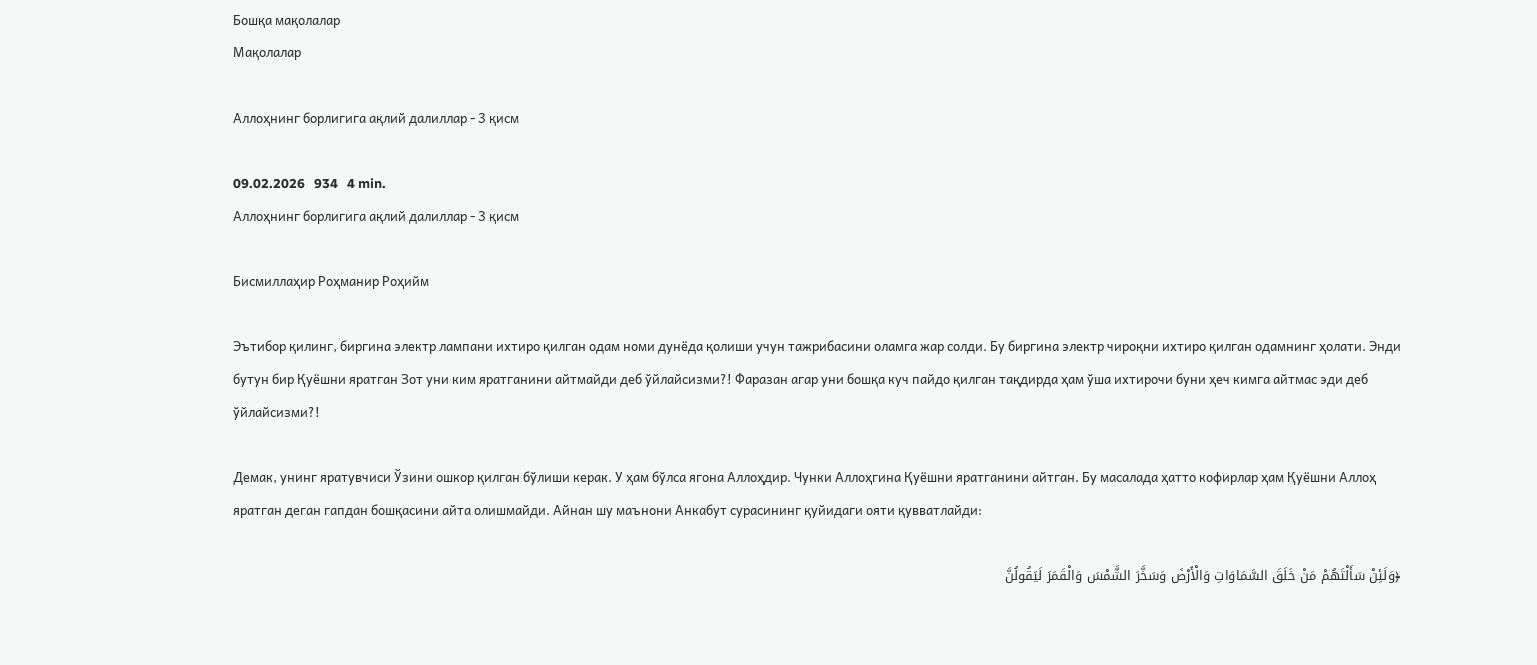Бошқа мақолалар
Мақолалар

Аллоҳнинг борлигига ақлий далиллар - 3 қисм

09.02.2026   934   4 min.
Аллоҳнинг борлигига ақлий далиллар - 3 қисм

Бисмиллаҳир Роҳманир Роҳийм

Эътибор қилинг, биргина электр лампани ихтиро қилган одам номи дунёда қолиши учун тажрибасини оламга жар солди. Бу биргина электр чироқни ихтиро қилган одамнинг ҳолати. Энди бутун бир Қуёшни яратган Зот уни ким яратганини айтмайди деб ўйлайсизми?! Фаразан агар уни бошқа куч пайдо қилган тақдирда ҳам ўша ихтирочи буни ҳеч кимга айтмас эди деб ўйлайсизми?!

Демак, унинг яратувчиси Ўзини ошкор қилган бўлиши керак. У ҳам бўлса ягона Аллоҳдир. Чунки Аллоҳгина Қуёшни яратганини айтган. Бу масалада ҳатто кофирлар ҳам Қуёшни Аллоҳ яратган деган гапдан бошқасини айта олишмайди. Айнан шу маънони Анкабут сурасининг қуйидаги ояти қувватлайди:

﴿وَلَئِنْ سَأَلْتَهُمْ مَنْ خَلَقَ السَّمَاوَاتِ وَالْأَرْضَ وَسَخَّرَ الشَّمْسَ وَالْقَمَرَ لَيَقُولُنَّ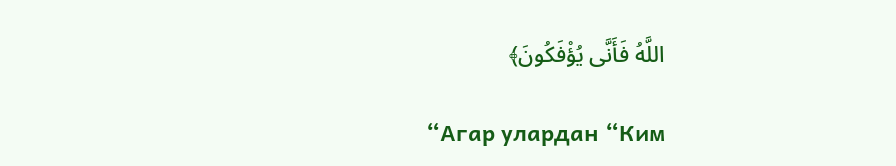اللَّهُ فَأَنَّى يُؤْفَكُونَ﴾

“Агар улардан “Ким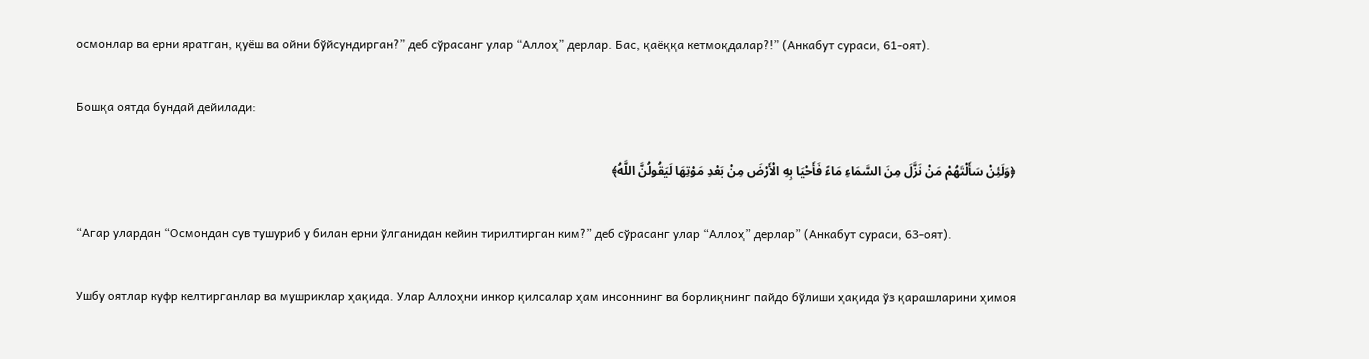осмонлар ва ерни яратган, қуёш ва ойни бўйсундирган?” деб сўрасанг улар “Аллоҳ” дерлар. Бас, қаёққа кетмоқдалар?!” (Анкабут сураси, 61-оят).

Бошқа оятда бундай дейилади:

﴿وَلَئِنْ سَأَلْتَهُمْ مَنْ نَزَّلَ مِنَ السَّمَاءِ مَاءً فَأَحْيَا بِهِ الْأَرْضَ مِنْ بَعْدِ مَوْتِهَا لَيَقُولُنَّ اللَّهُ﴾

“Агар улардан “Осмондан сув тушуриб у билан ерни ўлганидан кейин тирилтирган ким?” деб сўрасанг улар “Аллоҳ” дерлар” (Анкабут сураси, 63-оят).

Ушбу оятлар куфр келтирганлар ва мушриклар ҳақида. Улар Аллоҳни инкор қилсалар ҳам инсоннинг ва борлиқнинг пайдо бўлиши ҳақида ўз қарашларини ҳимоя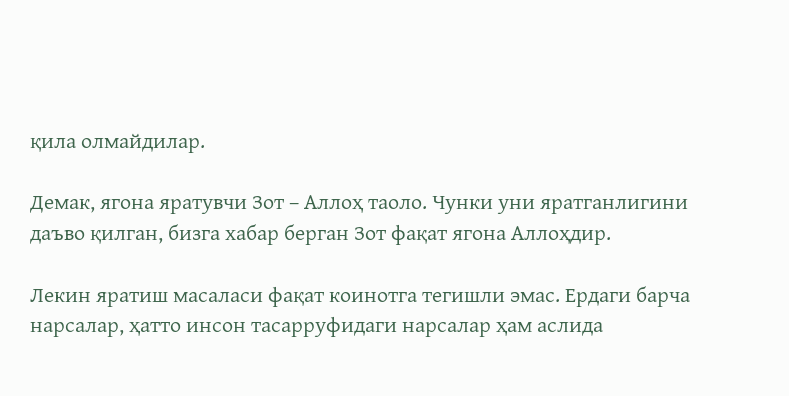қила олмайдилар.

Демак, ягона яратувчи Зот – Аллоҳ таоло. Чунки уни яратганлигини даъво қилган, бизга хабар берган Зот фақат ягона Аллоҳдир.

Лекин яратиш масаласи фақат коинотга тегишли эмас. Ердаги барча нарсалар, ҳатто инсон тасарруфидаги нарсалар ҳам аслида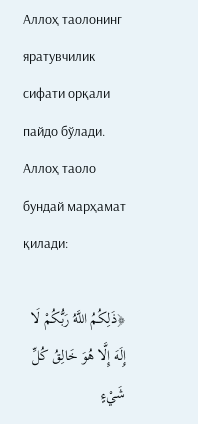Аллоҳ таолонинг яратувчилик сифати орқали пайдо бўлади. Аллоҳ таоло бундай марҳамат қилади:

﴿ذَلِكُمُ اللَّهُ رَبُّكُمْ لَا إِلَهَ إِلَّا هُوَ خَالِقُ كُلِّ شَيْءٍ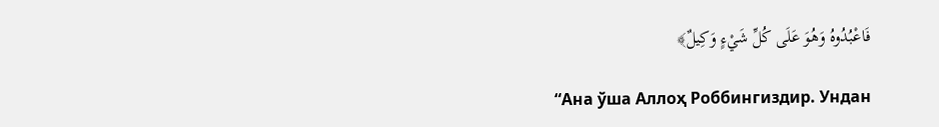فَاعْبُدُوهُ وَهُوَ عَلَى كُلِّ شَيْءٍ وَكِيلٌ﴾

“Ана ўша Аллоҳ Роббингиздир. Ундан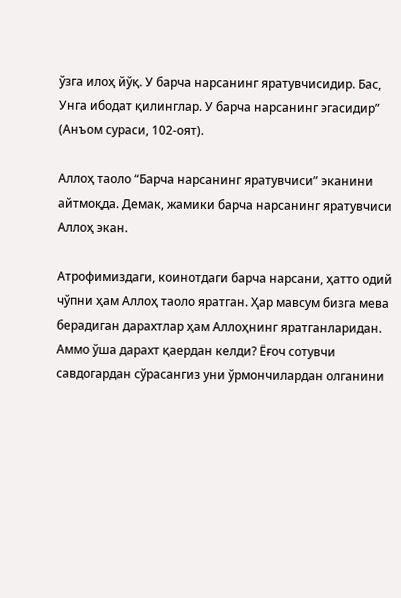ўзга илоҳ йўқ. У барча нарсанинг яратувчисидир. Бас, Унга ибодат қилинглар. У барча нарсанинг эгасидир” (Анъом сураси, 102-оят).

Аллоҳ таоло “Барча нарсанинг яратувчиси” эканини айтмоқда. Демак, жамики барча нарсанинг яратувчиси Аллоҳ экан.

Атрофимиздаги, коинотдаги барча нарсани, ҳатто одий чўпни ҳам Аллоҳ таоло яратган. Ҳар мавсум бизга мева берадиган дарахтлар ҳам Аллоҳнинг яратганларидан. Аммо ўша дарахт қаердан келди? Ёғоч сотувчи савдогардан сўрасангиз уни ўрмончилардан олганини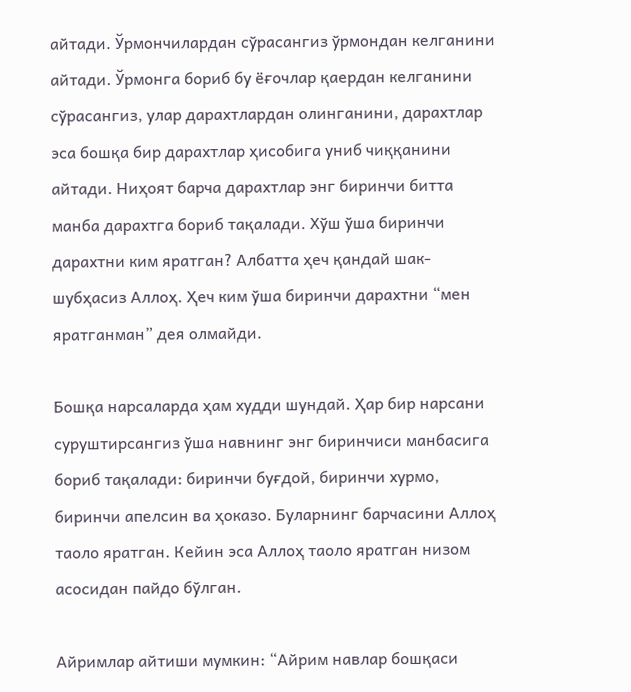айтади. Ўрмончилардан сўрасангиз ўрмондан келганини айтади. Ўрмонга бориб бу ёғочлар қаердан келганини сўрасангиз, улар дарахтлардан олинганини, дарахтлар эса бошқа бир дарахтлар ҳисобига униб чиққанини айтади. Ниҳоят барча дарахтлар энг биринчи битта манба дарахтга бориб тақалади. Хўш ўша биринчи дарахтни ким яратган? Албатта ҳеч қандай шак-шубҳасиз Аллоҳ. Ҳеч ким ўша биринчи дарахтни “мен яратганман” дея олмайди.

Бошқа нарсаларда ҳам худди шундай. Ҳар бир нарсани суруштирсангиз ўша навнинг энг биринчиси манбасига бориб тақалади: биринчи буғдой, биринчи хурмо, биринчи апелсин ва ҳоказо. Буларнинг барчасини Аллоҳ таоло яратган. Кейин эса Аллоҳ таоло яратган низом асосидан пайдо бўлган.

Айримлар айтиши мумкин: “Айрим навлар бошқаси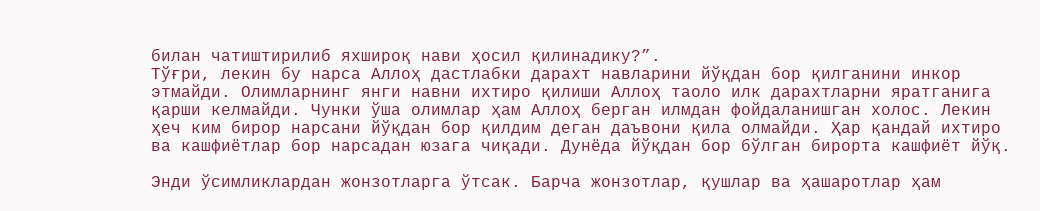билан чатиштирилиб яхшироқ нави ҳосил қилинадику?”.
Тўғри, лекин бу нарса Аллоҳ дастлабки дарахт навларини йўқдан бор қилганини инкор этмайди. Олимларнинг янги навни ихтиро қилиши Аллоҳ таоло илк дарахтларни яратганига қарши келмайди. Чунки ўша олимлар ҳам Аллоҳ берган илмдан фойдаланишган холос. Лекин ҳеч ким бирор нарсани йўқдан бор қилдим деган даъвони қила олмайди. Ҳар қандай ихтиро ва кашфиётлар бор нарсадан юзага чиқади. Дунёда йўқдан бор бўлган бирорта кашфиёт йўқ.

Энди ўсимликлардан жонзотларга ўтсак. Барча жонзотлар, қушлар ва ҳашаротлар ҳам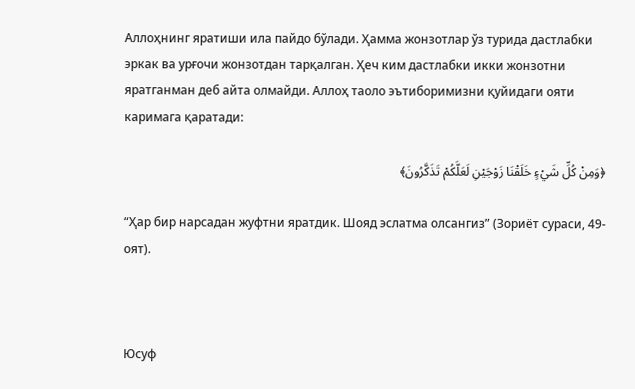Аллоҳнинг яратиши ила пайдо бўлади. Ҳамма жонзотлар ўз турида дастлабки эркак ва урғочи жонзотдан тарқалган. Ҳеч ким дастлабки икки жонзотни яратганман деб айта олмайди. Аллоҳ таоло эътиборимизни қуйидаги ояти каримага қаратади:

﴿وَمِنْ كُلِّ شَيْءٍ خَلَقْنَا زَوْجَيْنِ لَعَلَّكُمْ تَذَكَّرُونَ﴾

“Ҳар бир нарсадан жуфтни яратдик. Шояд эслатма олсангиз” (Зориёт сураси, 49-оят).



Юсуф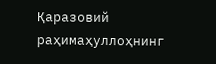Қаразовий раҳимаҳуллоҳнинг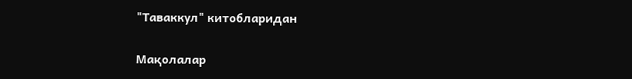"Таваккул" китобларидан

Мақолалар